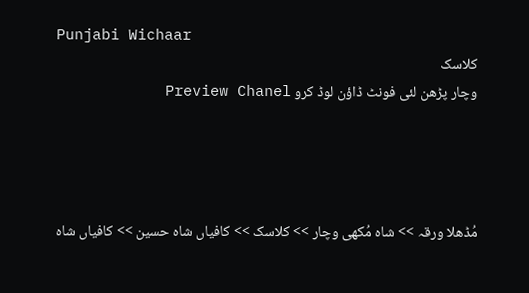Punjabi Wichaar
کلاسک
وچار پڑھن لئی فونٹ ڈاؤن لوڈ کرو Preview Chanel




مُڈھلا ورقہ >> شاہ مُکھی وچار >> کلاسک >> کافیاں شاہ حسین >> کافیاں شاہ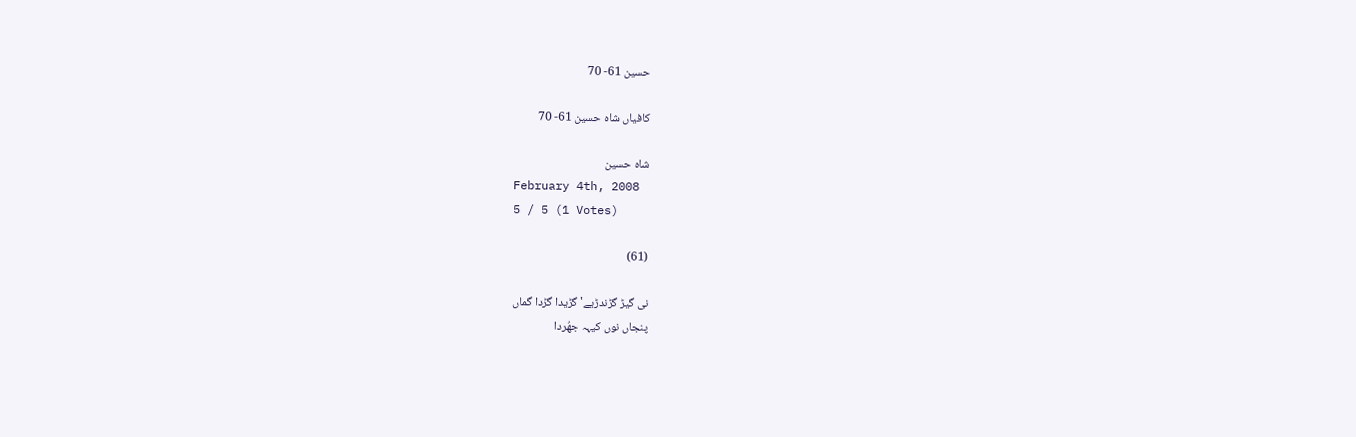حسین 61- 70

کافیاں شاہ حسین 61- 70

شاہ حسین
February 4th, 2008
5 / 5 (1 Votes)

(61)

نی گیڑ گڑندڑیے' گڑیدا گڑدا گماں
پنجاں نوں کیہہ جھُردا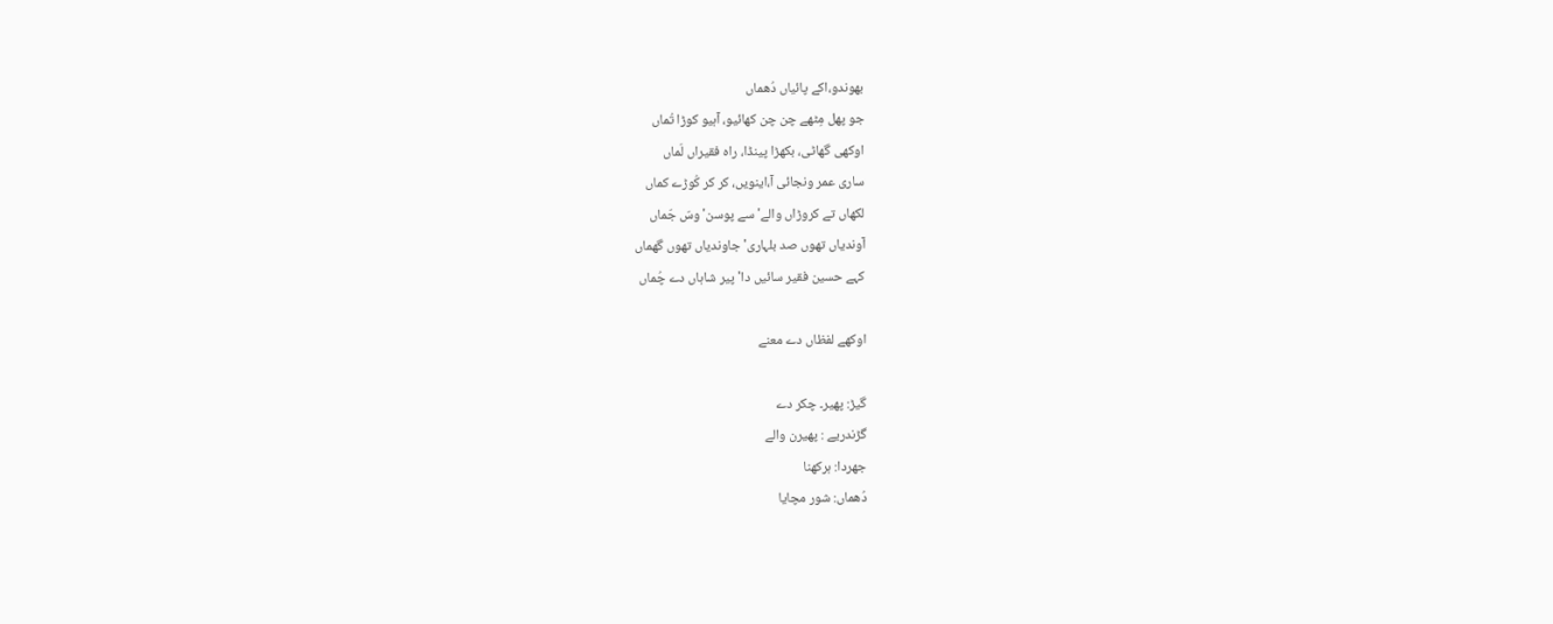بھوندو،اکے پائیاں دُھماں
جو پھل مِٹھے چن چن کھائیو، آہیو کوڑا تُماں
اوکھی گھاٹی، بکھڑا پینڈا، راہ فقیراں لَماں
ساری عمر ونجائی آ،اینویں، کر کر کُوڑے کماں
لکھاں تے کروڑاں والے' سے پوسن' وسّ جّماں
آوندیاں تھوں صد بلہاری' جاوندیاں تھوں گھماں
کہے حسین فقیر سائیں دا' پیر شاہاں دے چُماں

اوکھے لفظاں دے معنے

گیڑ: پھیر۔ چکر دے
گڑندریے : پھیرن والے
جھردا: ہرکھنا
دُھماں: شور مچایا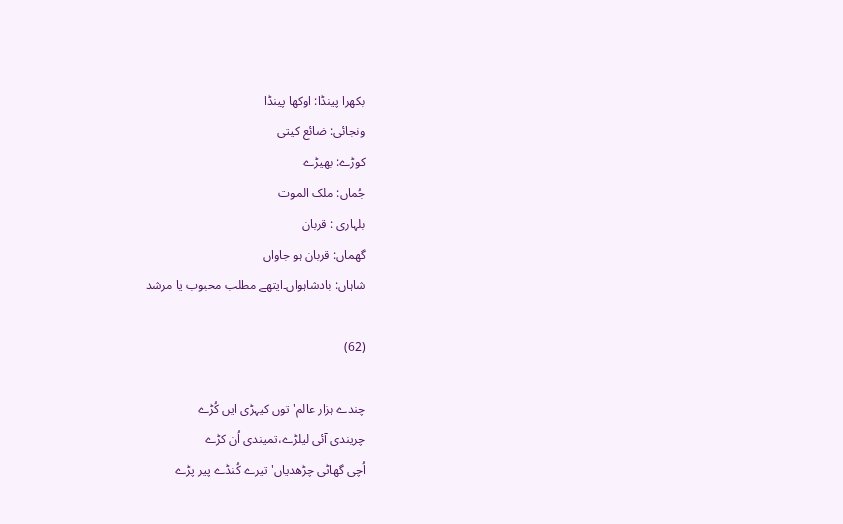بکھرا پینڈا: اوکھا پینڈا
ونجائی: ضائع کیتی
کوڑے: بھیڑے
جُماں: ملک الموت
بلہاری : قربان
گھماں: قربان ہو جاواں
شاہاں: بادشاہواں۔ایتھے مطلب محبوب یا مرشد

(62)

چندے ہزار عالم' توں کیہڑی ایں کُڑے
چریندی آئی لیلڑے،تمیندی اُن کڑے
اُچی گھاٹی چڑھدیاں' تیرے کُنڈے پیر پڑے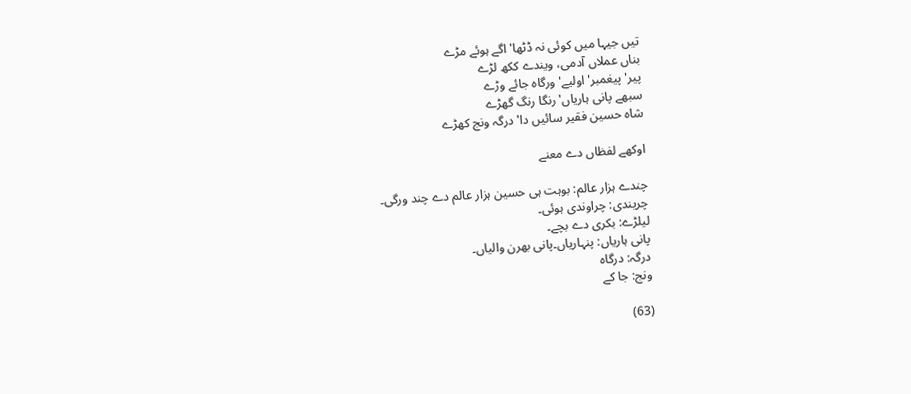تیں جیہا میں کوئی نہ ڈٹھا' اگے ہوئے مڑے
بناں عملاں آدمی، ویندے ککھ لڑے
پیر' پیغمبر' اولیے' ورگاہ جائے وڑے
سبھے پانی ہاریاں' رنگا رنگ گھڑے
شاہ حسین فقیر سائیں دا' درگہ ونج کھڑے

اوکھے لفظاں دے معنے

چندے ہزار عالم: بوہت ہی حسین ہزار عالم دے چند ورگی۔
چریندی: چراوندی ہوئی۔
لیلڑے: بکری دے بچے۔
پانی ہاریاں: پنہاریاں۔پانی بھرن والیاں۔
درگہ: درگاہ
ونج: جا کے

(63)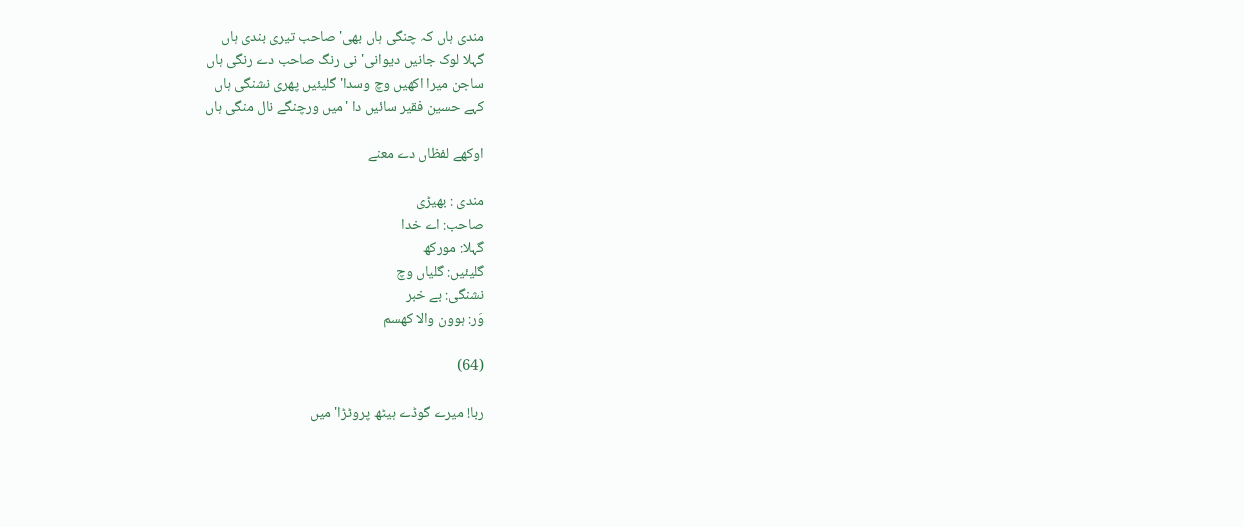مندی ہاں کہ چنگی ہاں بھی' صاحب تیری بندی ہاں
گہلا لوک جانیں دیوانی' نی رنگ صاحب دے رنگی ہاں
ساجن میرا اکھیں وچ وسدا' گلیئیں پھری نشنگی ہاں
کہے حسین فقیر سائیں دا 'میں ورچنگے نال منگی ہاں

اوکھے لفظاں دے معنے

مندی : بھیڑی
صاحب: اے خدا
گہلا: مورکھ
گلیئیں: گلیاں وچ
نشنگی: بے خبر
وَر: ہوون والا کھسم

(64)

ربا! میرے گوڈے ہیٹھ پروٹڑا' میں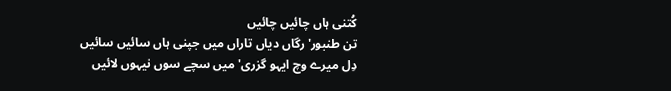کُتنی ہاں چائیں چائیں
تن طنبور' رگاں دیاں تاراں میں جپنی ہاں سائیں سائیں
دِل میرے وچ ایہو گزری' میں سچے سوں نیہوں لائیں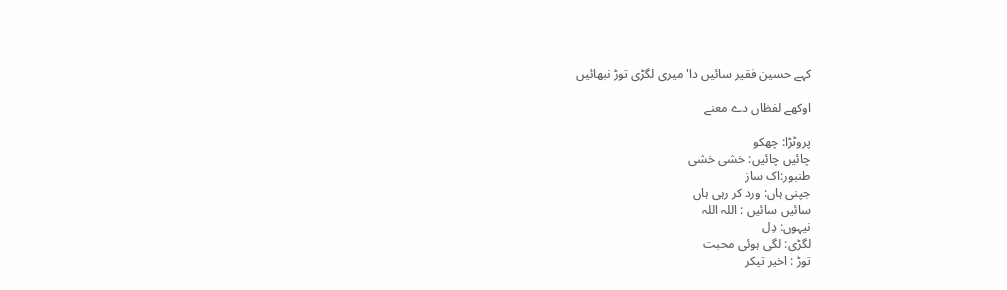کہے حسین فقیر سائیں دا' میری لگڑی توڑ نبھائیں

اوکھے لفظاں دے معنے

پروٹڑا: چھکو
چائیں چائیں: خشی خشی
طنبور:اک ساز
جپنی ہاں: ورد کر رہی ہاں
سائیں سائیں : اللہ اللہ
نیہوں: دِل
لگڑی: لگی ہوئی محبت
توڑ : اخیر تیکر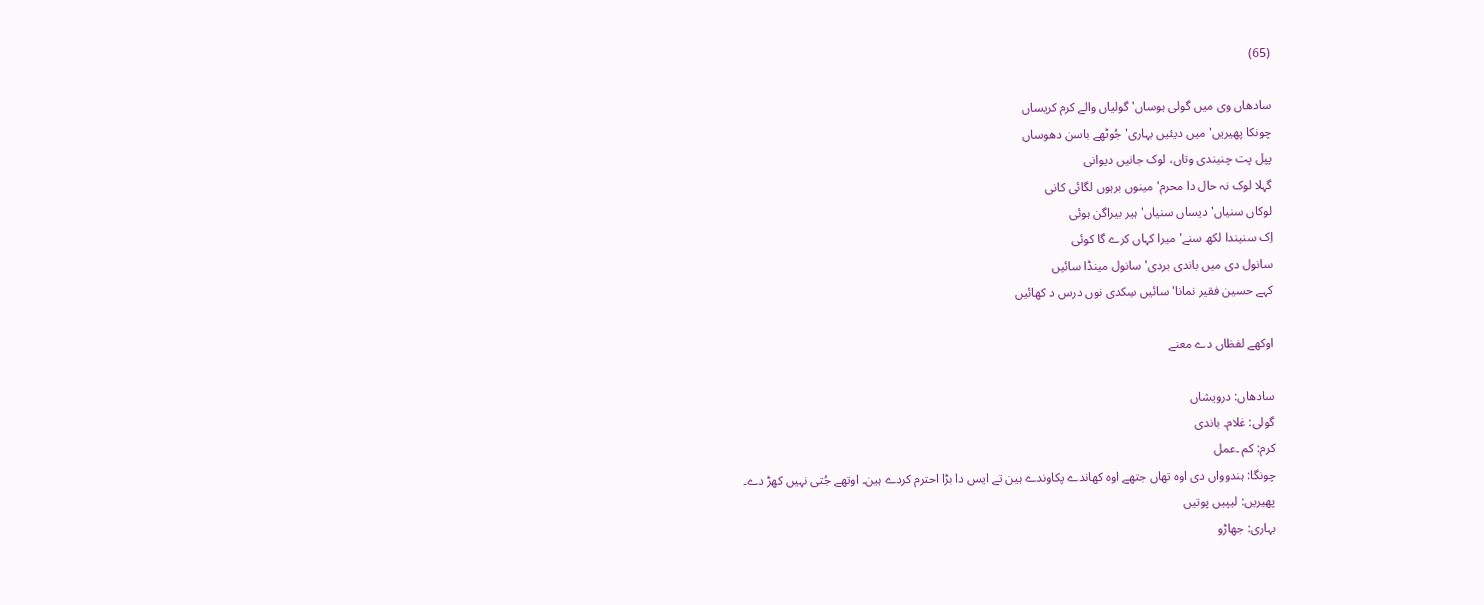(65)

سادھاں وی میں گولی ہوساں' گولیاں والے کرم کریساں
چونکا پھیریں' میں دیئیں بہاری' جُوٹھے باسن دھوساں
پپل پت چنیندی وتاں، لوک جانیں دیوانی
گہلا لوک نہ حال دا محرم' مینوں برہوں لگائی کانی
لوکاں سنیاں' دیساں سنیاں' ہیر بیراگن ہوئی
اِک سنیندا لکھ سنے' میرا کہاں کرے گا کوئی
سانول دی میں باندی بردی' سانول مینڈا سائیں
کہے حسین فقیر نمانا' سائیں سِکدی نوں درس د کھائیں

اوکھے لفظاں دے معنے

سادھاں: درویشاں
گولی: غلام۔ باندی
کرم: کم ۔عمل
چونگا: ہندوواں دی اوہ تھاں جتھے اوہ کھاندے پکاوندے ہین تے ایس دا بڑا احترم کردے ہین۔ اوتھے جُتی نہیں کھڑ دے۔
پھیریں: لیپیں پوتیں
بہاری: جھاڑو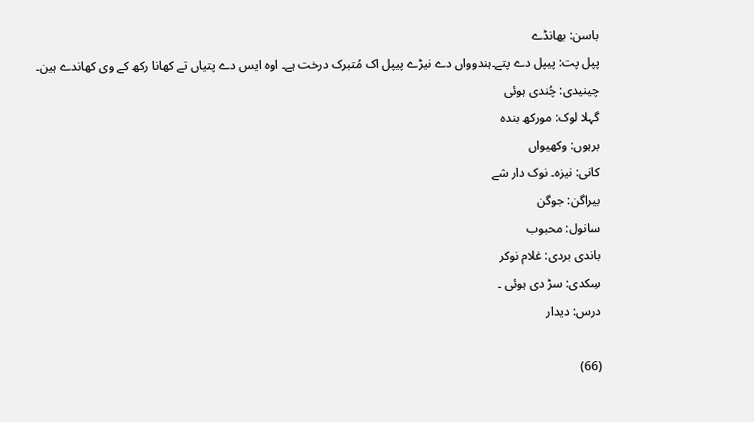باسن: بھانڈے
پپل پت: پیپل دے پتے۔ہندوواں دے نیڑے پیپل اک مُتبرک درخت ہے۔ اوہ ایس دے پتیاں تے کھانا رکھ کے وی کھاندے ہین۔
چینیدی: چُندی ہوئی
گہلا لوک: مورکھ بندہ
برہوں: وکھیواں
کانی: نیزہ۔ نوک دار شے
بیراگن: جوگن
سانول: محبوب
باندی بردی: غلام نوکر
سِکدی: سڑ دی ہوئی ۔
درس: دیدار

(66)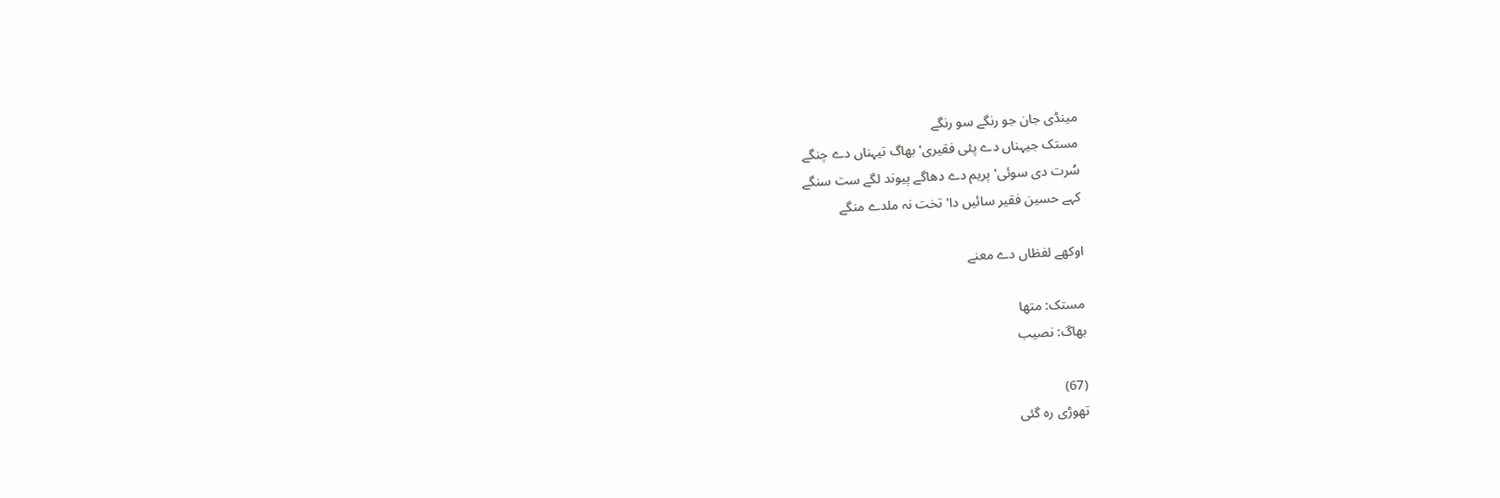مینڈی جان جو رنگے سو رنگے
مستک جیہناں دے پئی فقیری' بھاگ تیہناں دے چنگے
سُرت دی سوئی' پریم دے دھاگے پیوند لگے ست سنگے
کہے حسین فقیر سائیں دا' تخت نہ ملدے منگے

اوکھے لفظاں دے معنے

مستک: متھا
بھاگ: نصیب

(67)
تھوڑی رہ گئی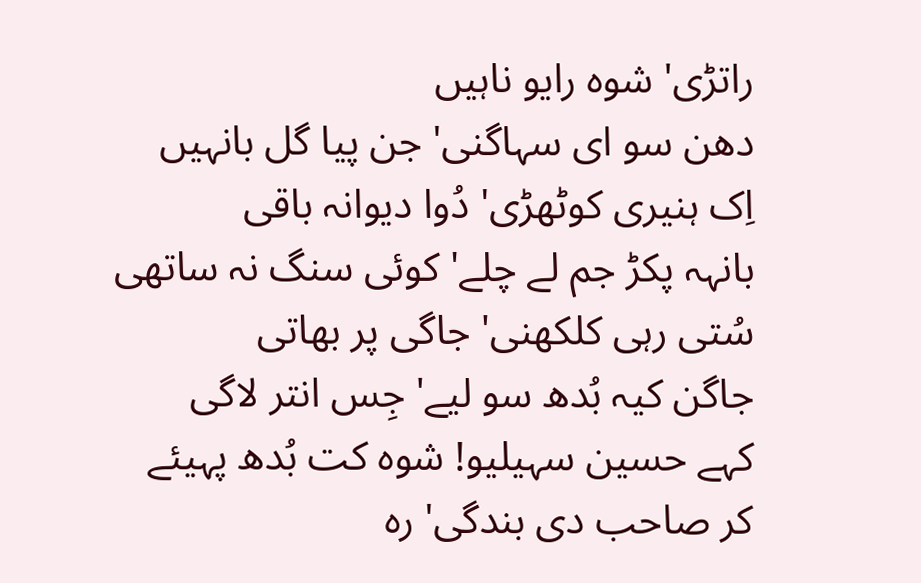راتڑی' شوہ رایو ناہیں
دھن سو ای سہاگنی' جن پیا گل بانہیں
اِک ہنیری کوٹھڑی' دُوا دیوانہ باقی
بانہہ پکڑ جم لے چلے' کوئی سنگ نہ ساتھی
سُتی رہی کلکھنی' جاگی پر بھاتی
جاگن کیہ بُدھ سو لیے' جِس انتر لاگی
کہے حسین سہیلیو! شوہ کت بُدھ پہیئے
کر صاحب دی بندگی' رہ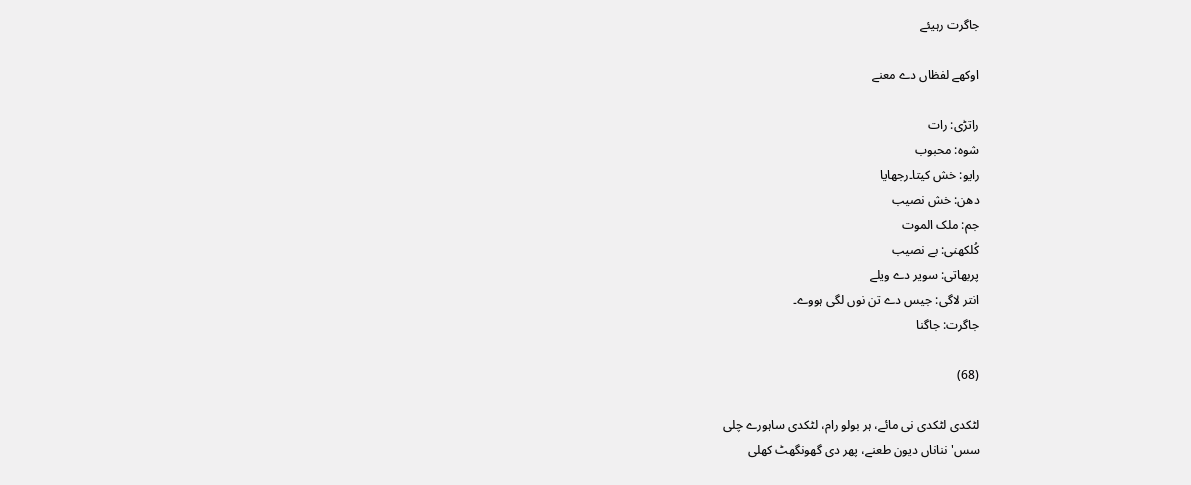جاگرت رہیئے

اوکھے لفظاں دے معنے

راتڑی: رات
شوہ: محبوب
رایو: خش کیتا۔رجھایا
دھن: خش نصیب
جم: ملک الموت
کُلکھنی: بے نصیب
پربھاتی: سویر دے ویلے
انتر لاگی: جیس دے تن نوں لگی ہووے۔
جاگرت: جاگنا

(68)

لٹکدی لٹکدی نی مائے، ہر بولو رام، لٹکدی ساہورے چلی
سس' نناناں دیون طعنے، پھر دی گھونگھٹ کھلی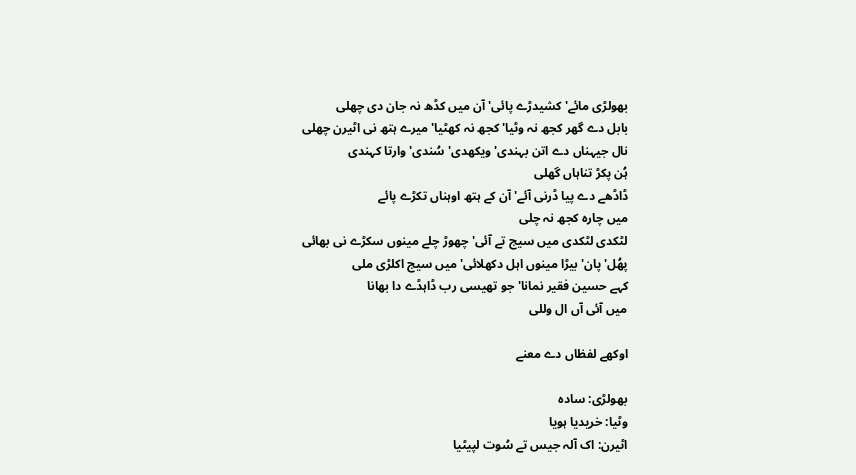بھولڑی مائے' کشیدڑے پائی' آن میں کڈھ نہ جان دی چھلی
بابل دے گھر کجھ نہ وٹیا' کجھ نہ کھٹیا' میرے ہتھ نی اٹیرن چھلی
نال جیہناں دے اتن بہندی' ویکھدی' سُندی' وارتا کہندی
ہُن پکڑ تناہاں گھلی
ڈاڈھے دے پیا ڈرنی آئے' آن کے ہتھ اوہناں تکڑے پائے
میں چارہ کجھ نہ چلی
لٹکدی لٹکدی میں سیج تے آئی' چھوڑ چلے مینوں سکڑے نی بھائی
پھُل' پان' بیڑا مینوں اہل دکھلائی' میں سیج اکلڑی ملی
کہے حسین فقیر نمانا' جو تھیسی رب ڈاہڈے دا بھانا
میں آئی آں ال وللی

اوکھے لفظاں دے معنے

بھولڑی: سادہ
وٹیا: خریدیا ہویا
اٹیرن: اک آلہ جیس تے سُوت لپیٹیا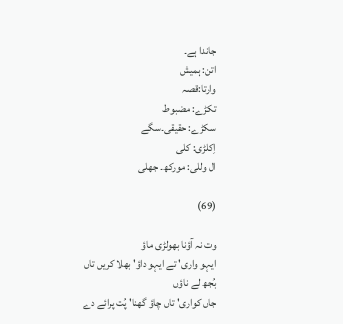جاندا ہے۔
اتن: ہمیش
وارتا:قصہ
تکڑے: مضبوط
سکڑے: حقیقی۔سگے
اِکلڑی: کلی
ال وللی: مورکھ۔ جھلی

(69)

وت نہ آؤنا بھولڑی ماؤ
ایہو واری' تے ایہو داؤ' بھلا کریں تاں بُجھ لے ناؤں
جاں کواری' تاں چاؤ گھنا' پُت پرائے دے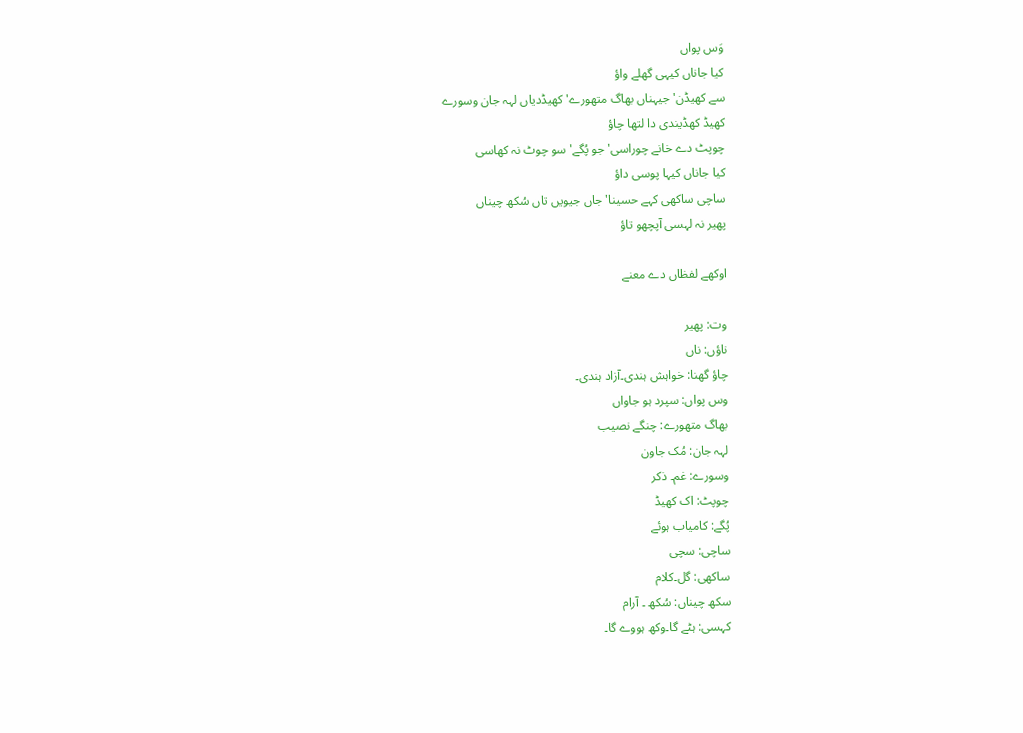وَس پواں
کیا جاناں کیہی گھلے واؤ
سے کھیڈن' جیہناں بھاگ متھورے' کھیڈدیاں لہہ جان وسورے
کھیڈ کھڈیندی دا لتھا چاؤ
چوپٹ دے خانے چوراسی' جو پُگے' سو چوٹ نہ کھاسی
کیا جاناں کیہا پوسی داؤ
ساچی ساکھی کہے حسینا' جاں جیویں تاں سُکھ چیناں
پھیر نہ لہسی آپچھو تاؤ

اوکھے لفظاں دے معنے

وت: پھیر
ناؤں: ناں
چاؤ گھنا: خواہش ہندی۔آزاد ہندی۔
وس پواں: سپرد ہو جاواں
بھاگ متھورے: چنگے نصیب
لہہ جان: مُک جاون
وسورے: غم۔ ذکر
چوپٹ: اک کھیڈ
پُگے: کامیاب ہوئے
ساچی: سچی
ساکھی: گل۔کلام
سکھ چیناں: سُکھ ۔ آرام
کہسی: ہٹے گا۔وکھ ہووے گا۔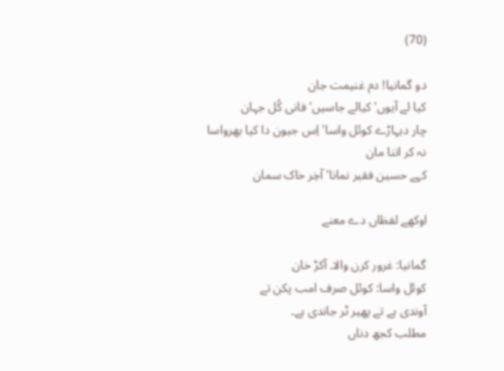(70)

دو گمانیا! دم غنیمت جان
کیا لے آیوں' کیالے جاسیں' فانی کُل جہان
چار دیہاڑے کوئل واسا' اِس جیون دا کیا بھرواسا
نہ کر اتنا مان
کہے حسین فقیر نمانا' آخِر خاک سمان

اوکھے لفظاں دے معنے

گمانیا: غرور کرن والا۔ آکڑ خان
کوئل واسا: کوئل صرف امب پکن تے
آوندی ہے تے پھیر ٹر جاندی ہے۔
مطلب کجھ دناں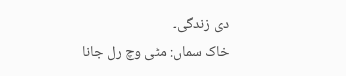دی زندگی۔
خاک سماں: مٹی وچ رل جانا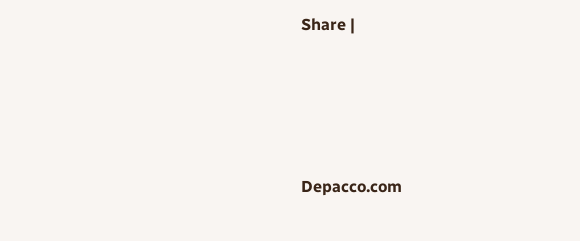Share |




Depacco.com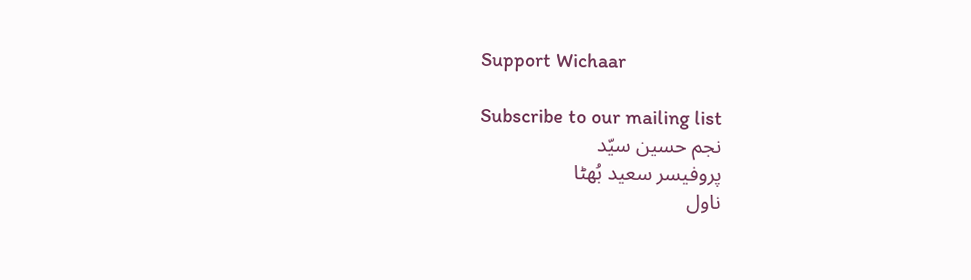Support Wichaar

Subscribe to our mailing list
نجم حسین سیّد
پروفیسر سعید بُھٹا
ناول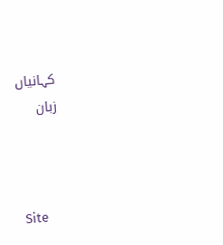کہانیاں
زبان



Site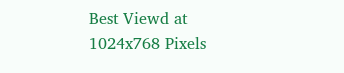Best Viewd at 1024x768 Pixels